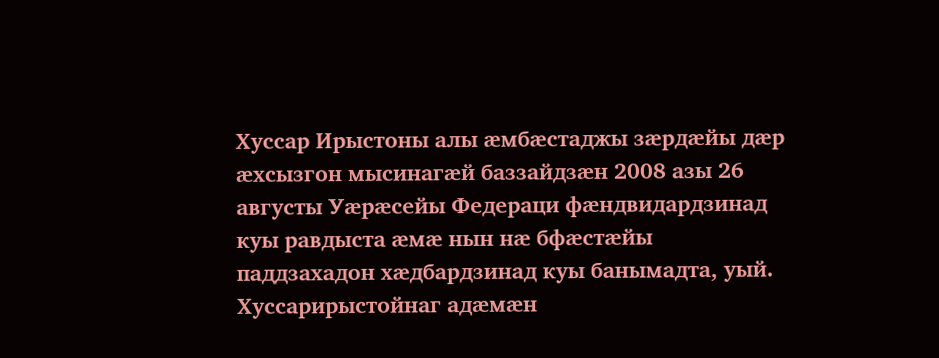Хуссар Ирыстоны алы æмбæстаджы зæрдæйы дæр æхсызгон мысинагæй баззайдзæн 2008 азы 26 августы Уæрæсейы Федераци фæндвидардзинад куы равдыста æмæ нын нæ бфæстæйы паддзахадон хæдбардзинад куы банымадта, уый.  Хуссарирыстойнаг адæмæн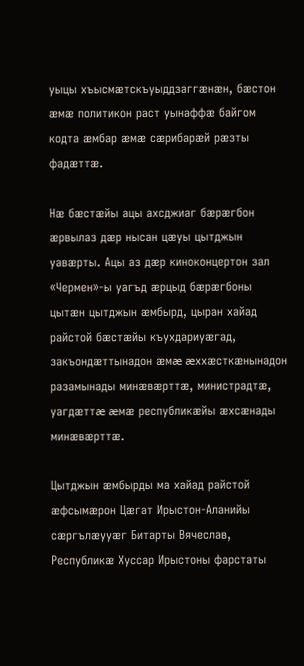уыцы хъысмæтскъуыддзаггæнæн, бæстон æмæ политикон раст уынаффæ байгом кодта æмбар æмæ сæрибарæй рæзты фадæттæ.

Нæ бæстæйы ацы ахсджиаг бæрæгбон æрвылаз дæр нысан цæуы цытджын уавæрты. Ацы аз дæр киноконцертон зал «Чермен»-ы уагъд æрцыд бæрæгбоны цытæн цытджын æмбырд, цыран хайад райстой бæстæйы къухдариуæгад, закъондæттынадон æмæ æххæсткæнынадон разамынады минæвæрттæ, министрадтæ, уагдæттæ æмæ республикæйы æхсæнады минæвæрттæ.

Цытджын æмбырды ма хайад райстой æфсымæрон Цæгат Ирыстон-Аланийы сæргълæууæг Битарты Вячеслав, Республикæ Хуссар Ирыстоны фарстаты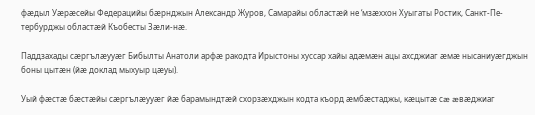фæдыл Уæрæсейы Федерацийы бæрнджын Александр Журов, Самарайы областæй не ‘мзæххон Хуыгаты Ростик, Санкт-Пе-тербурджы областæй Къобесты Зæли-нæ.

Паддзахады сæргълæууæг Бибылты Анатоли арфæ ракодта Ирыстоны хуссар хайы адæмæн ацы ахсджиаг æмæ нысаниуæгджын боны цытæн (йæ доклад мыхуыр цæуы).

Уый фæстæ бæстæйы сæргълæууæг йæ барамындтæй схорзæхджын кодта къорд æмбæстаджы, кæцытæ сæ æвæджиаг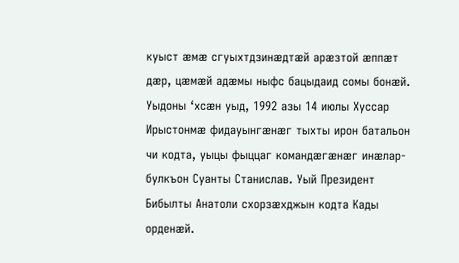куыст æмæ сгуыхтдзинæдтæй арæзтой æппæт дæр, цæмæй адæмы ныфс бацыдаид сомы бонæй. Уыдоны ‘хсæн уыд, 1992 азы 14 июлы Хуссар Ирыстонмæ фидауынгæнæг тыхты ирон батальон чи кодта, уыцы фыццаг командæгæнæг инæлар-булкъон Суанты Станислав. Уый Президент Бибылты Анатоли схорзæхджын кодта Кады орденæй.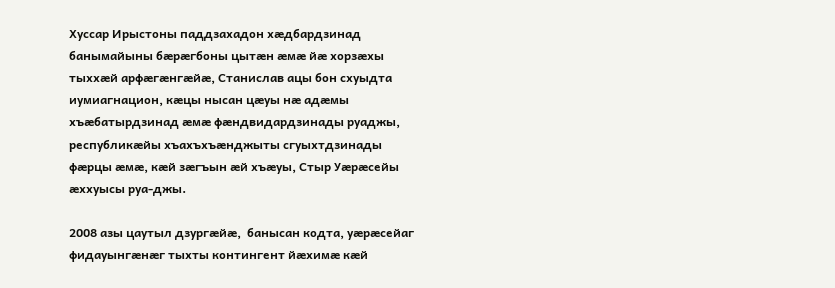Хуссар Ирыстоны паддзахадон хæдбардзинад банымайыны бæрæгбоны цытæн æмæ йæ хорзæхы тыххæй арфæгæнгæйæ, Станислав ацы бон схуыдта иумиагнацион, кæцы нысан цæуы нæ адæмы хъæбатырдзинад æмæ фæндвидардзинады руаджы, республикæйы хъахъхъæнджыты сгуыхтдзинады фæрцы æмæ, кæй зæгъын æй хъæуы, Стыр Уæрæсейы æххуысы руа-джы.

2008 азы цаутыл дзургæйæ,  банысан кодта, уæрæсейаг фидауынгæнæг тыхты контингент йæхимæ кæй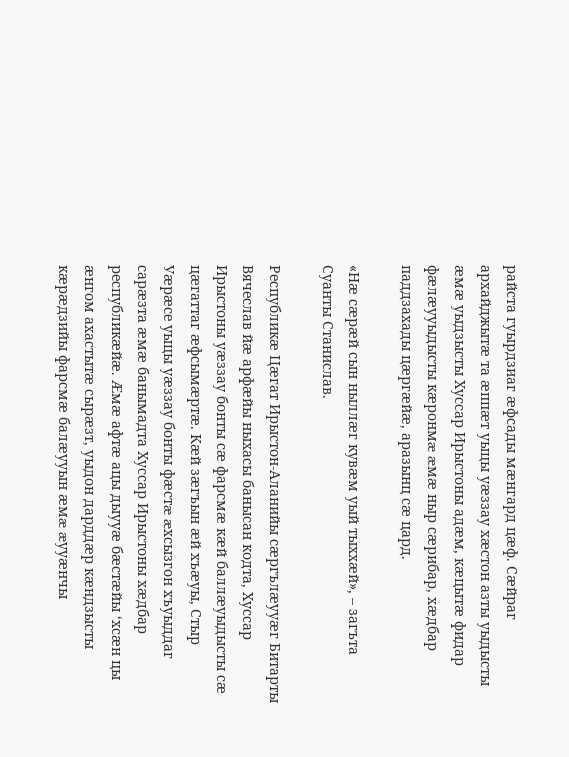райста гуырдзиаг æфсады мæнгард цæф. Сæйраг архайджытæ та æппæт уыцы уæззау хæстон азты уыдысты æмæ уыдзысты Хуссар Ирыстоны адæм, кæцытæ фидар фæлæууыдысты кæронмæ æмæ ныр сæрибар, хæдбар паддзахады цæргæйæ, аразынц сæ цард.

«Нæ сæрæй сын ныллæг кувæм уый тыххæй», – загъта Суанты Станислав.

Республикæ Цæгат Ирыстон-Аланийы сæргълæууæг Битарты Вячеслав йæ арфæйы ныхасы банысан кодта, Хуссар Ирыстоны уæззау бонты сæ фарсмæ кæй баллæуыдысты сæ цæгаттаг æфсымæртæ. Кæй зæгъын æй хъæуы, Стыр Уæрæсе уыцы уæззау бонты фæстæ æхсызгон хъуыддаг сарæзта æмæ банымадта Хуссар Ирыстоны хæдбар республикæйæ. Æмæ афтæ ацы дыууæ бæстæйы ‘хсæн цы æнгом ахастытæ сырæзт, уыдон дарддæр кæндзысты кæрæдзийы фарсмæ балæууын æмæ æууæнчы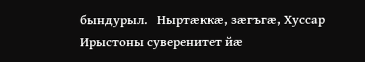бындурыл.   Ныртæккæ, зæгъгæ, Хуссар Ирыстоны суверенитет йæ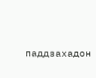паддзахадон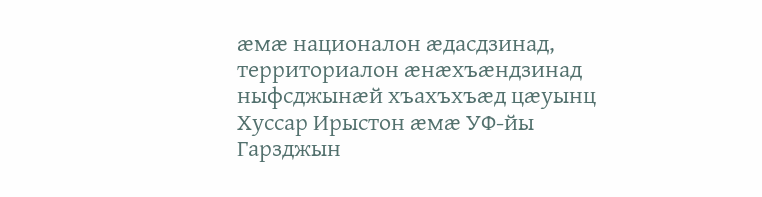æмæ националон æдасдзинад, территориалон æнæхъæндзинад ныфсджынæй хъахъхъæд цæуынц Хуссар Ирыстон æмæ УФ-йы Гарзджын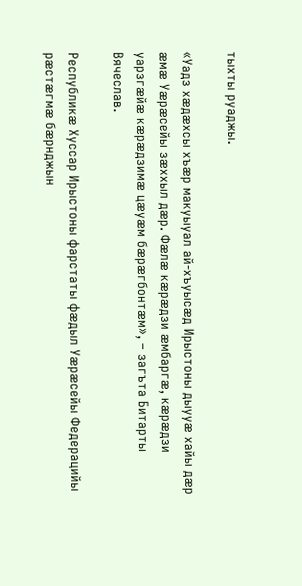тыхты руаджы.

«Уадз хæдæхсы хъæр макуыуал ай-хъуысæд Ирыстоны дыууæ хайы дæр æмæ Уæрæсейы зæххыл дæр. Фæлæ кæрæдзи æмбаргæ, кæрæдзи уарзгæйæ кæрæдзимæ цæуæм бæрæгбонтæм», – загъта Битарты Вячеслав.

Республикæ Хуссар Ирыстоны фарстаты фæдыл Уæрæсейы Федерацийы рæстæгмæ бæрнджын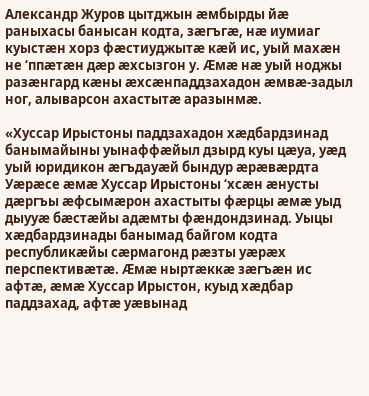Александр Журов цытджын æмбырды йæ раныхасы банысан кодта, зæгъгæ, нæ иумиаг куыстæн хорз фæстиуджытæ кæй ис, уый махæн не ‘ппæтæн дæр æхсызгон у. Æмæ нæ уый ноджы разæнгард кæны æхсæнпаддзахадон æмвæ-задыл ног, алыварсон ахастытæ аразынмæ.

«Хуссар Ирыстоны паддзахадон хæдбардзинад банымайыны уынаффæйыл дзырд куы цæуа, уæд уый юридикон æгъдауæй бындур æрæвæрдта Уæрæсе æмæ Хуссар Ирыстоны ‘хсæн æнусты дæргъы æфсымæрон ахастыты фæрцы æмæ уыд дыууæ бæстæйы адæмты фæндондзинад. Уыцы хæдбардзинады банымад байгом кодта республикæйы сæрмагонд рæзты уæрæх перспективæтæ. Æмæ ныртæккæ зæгъæн ис афтæ, æмæ Хуссар Ирыстон, куыд хæдбар паддзахад, афтæ уæвынад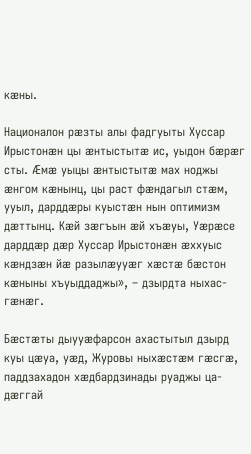кæны.

Националон рæзты алы фадгуыты Хуссар Ирыстонæн цы æнтыстытæ ис, уыдон бæрæг сты. Æмæ уыцы æнтыстытæ мах ноджы æнгом кæнынц, цы раст фæндагыл стæм, ууыл, дарддæры куыстæн нын оптимизм дæттынц. Кæй зæгъын æй хъæуы, Уæрæсе дарддæр дæр Хуссар Ирыстонæн æххуыс кæндзæн йæ разылæууæг хæстæ бæстон кæныны хъуыддаджы», – дзырдта ныхас-гæнæг.

Бæстæты дыууæфарсон ахастытыл дзырд куы цæуа, уæд, Журовы ныхæстæм гæсгæ, паддзахадон хæдбардзинады руаджы ца-дæггай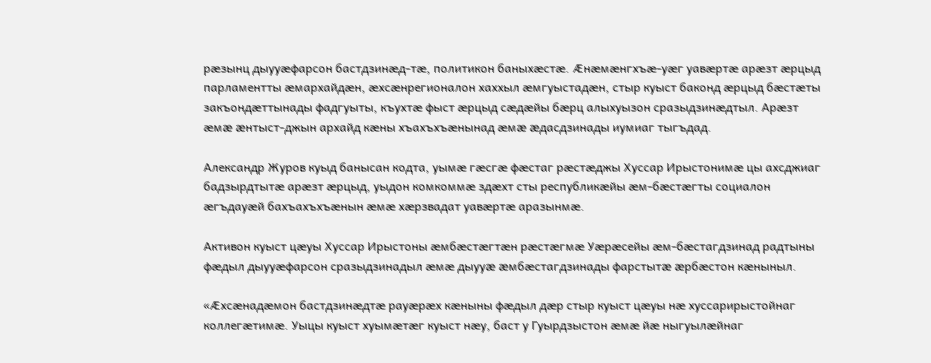рæзынц дыууæфарсон бастдзинæд-тæ, политикон баныхæстæ. Æнæмæнгхъæ-уæг уавæртæ арæзт æрцыд парламентты æмархайдæн, æхсæнрегионалон хаххыл æмгуыстадæн, стыр куыст баконд æрцыд бæстæты закъондæттынады фадгуыты, къухтæ фыст æрцыд сæдæйы бæрц алыхуызон сразыдзинæдтыл. Арæзт æмæ æнтыст-джын архайд кæны хъахъхъæнынад æмæ æдасдзинады иумиаг тыгъдад.

Александр Журов куыд банысан кодта, уымæ гæсгæ фæстаг рæстæджы Хуссар Ирыстонимæ цы ахсджиаг бадзырдтытæ арæзт æрцыд, уыдон комкоммæ здæхт сты республикæйы æм-бæстæгты социалон æгъдауæй бахъахъхъæнын æмæ хæрзвадат уавæртæ аразынмæ.

Активон куыст цæуы Хуссар Ирыстоны æмбæстæгтæн рæстæгмæ Уæрæсейы æм-бæстагдзинад радтыны фæдыл дыууæфарсон сразыдзинадыл æмæ дыууæ æмбæстагдзинады фарстытæ æрбæстон кæныныл.

«Æхсæнадæмон бастдзинæдтæ рауæрæх кæныны фæдыл дæр стыр куыст цæуы нæ хуссарирыстойнаг коллегæтимæ. Уыцы куыст хуымæтæг куыст нæу, баст у Гуырдзыстон æмæ йæ ныгуылæйнаг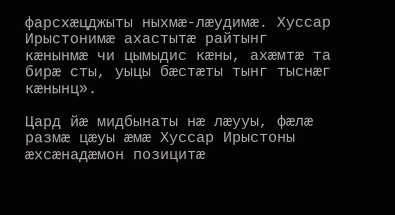фарсхæцджыты ныхмæ-лæудимæ. Хуссар Ирыстонимæ ахастытæ райтынг кæнынмæ чи цымыдис кæны, ахæмтæ та бирæ сты, уыцы бæстæты тынг тыснæг кæнынц».

Цард йæ мидбынаты нæ лæууы, фæлæ размæ цæуы æмæ Хуссар Ирыстоны æхсæнадæмон позицитæ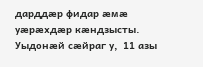дарддæр фидар æмæ уæрæхдæр кæндзысты. Уыдонæй сæйраг у,  11 азы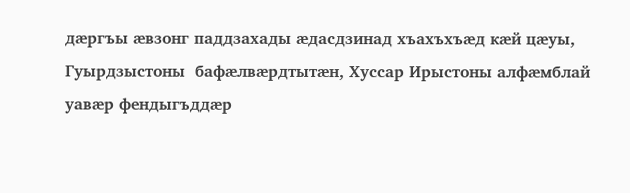дæргъы æвзонг паддзахады æдасдзинад хъахъхъæд кæй цæуы, Гуырдзыстоны  бафæлвæрдтытæн, Хуссар Ирыстоны алфæмблай уавæр фендыгъддæр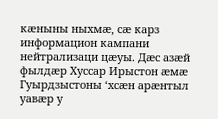кæныны ныхмæ, сæ карз информацион кампани нейтрализаци цæуы. Дæс азæй фылдæр Хуссар Ирыстон æмæ Гуырдзыстоны ‘хсæн арæнтыл уавæр у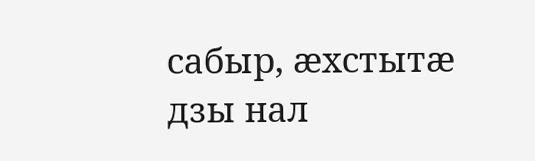сабыр, æхстытæ дзы нал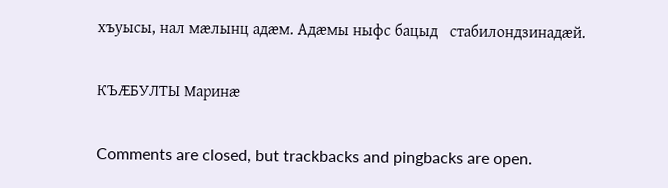хъуысы, нал мæлынц адæм. Адæмы ныфс бацыд   стабилондзинадæй.

КЪÆБУЛТЫ Маринæ

Comments are closed, but trackbacks and pingbacks are open.